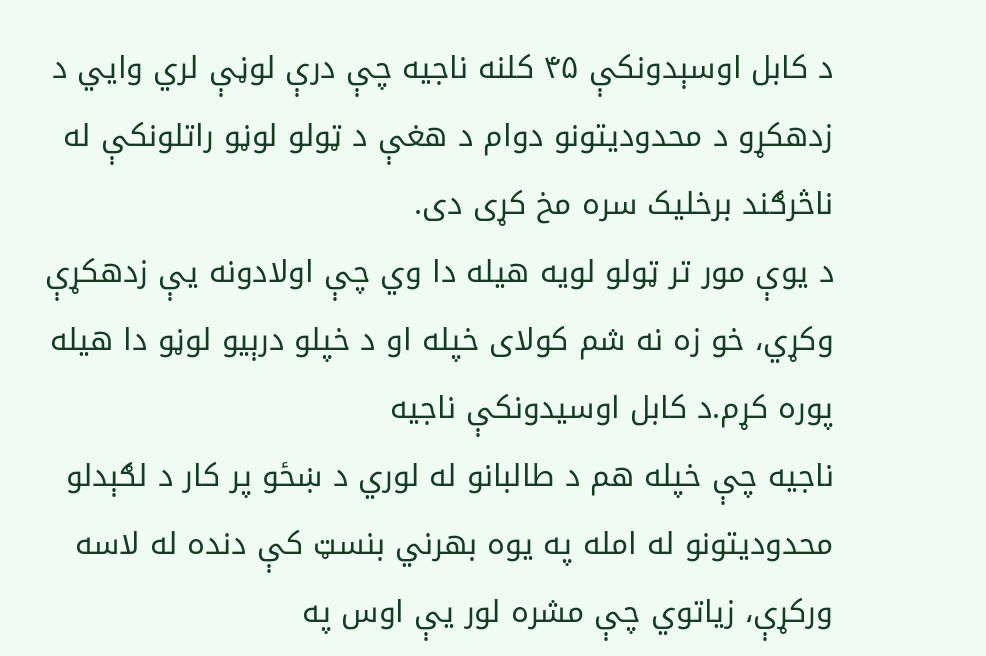د کابل اوسېدونکې ۴۵ کلنه ناجیه چې درې لوڼې لري وایي د زدهکړو د محدودیتونو دوام د هغې د ټولو لوڼو راتلونکې له ناڅرګند برخلیک سره مخ کړی دی.
د یوې مور تر ټولو لویه هیله دا وي چې اولادونه یې زدهکړې وکړي، خو زه نه شم کولای خپله او د خپلو درېیو لوڼو دا هیله پوره کړم.د کابل اوسیدونکې ناجیه
ناجیه چې خپله هم د طالبانو له لوري د ښځو پر کار د لګېدلو محدودیتونو له امله په یوه بهرني بنسټ کې دنده له لاسه ورکړې، زیاتوي چې مشره لور یې اوس په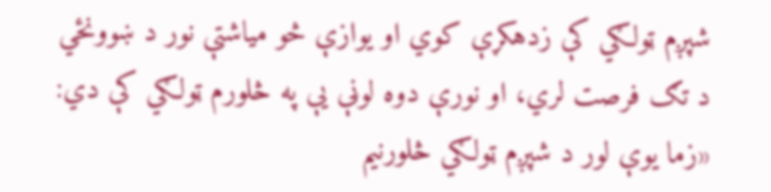شپږم ټولګي کې زدهکړې کوي او یوازې څو میاشتې نور د ښوونځي د تګ فرصت لري، او نورې دوه لوڼې یې په څلورم ټولګي کې دي:
«زما یوې لور د شپږم ټولګي څلورنیم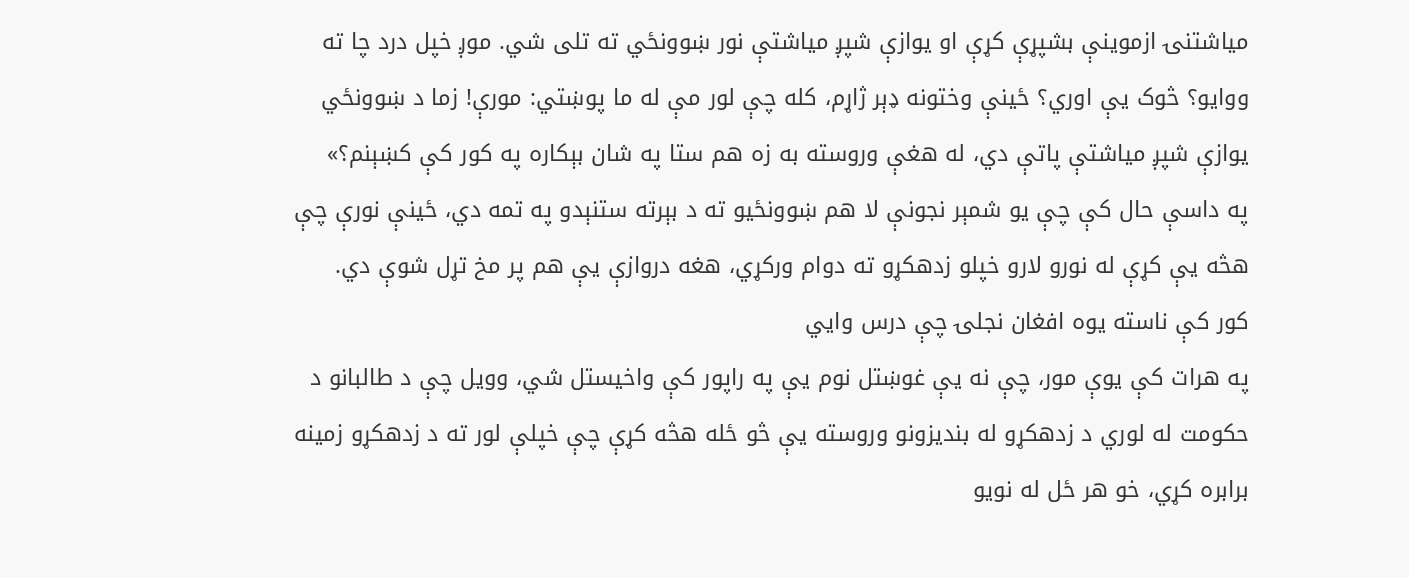میاشتنۍ ازموینې بشپړې کړې او یوازې شپږ میاشتې نور ښوونځي ته تلی شي. موږ خپل درد چا ته ووایو؟ څوک یې اوري؟ ځینې وختونه ډېر ژاړم، کله چې لور مې له ما پوښتي: مورې! زما د ښوونځي یوازې شپږ میاشتې پاتې دي، له هغې وروسته به زه هم ستا په شان بېکاره په کور کې کښېنم؟»
په داسې حال کې چې یو شمېر نجونې لا هم ښوونځیو ته د بېرته ستنېدو په تمه دي، ځینې نورې چې هڅه یې کړې له نورو لارو خپلو زدهکړو ته دوام ورکړي، هغه دروازې یې هم پر مخ تړل شوې دي.
کور کې ناسته یوه افغان نجلۍ چې درس وايي
په هرات کې یوې مور، چې نه یې غوښتل نوم یې په راپور کې واخیستل شي، وویل چې د طالبانو د حکومت له لوري د زدهکړو له بندیزونو وروسته یې څو ځله هڅه کړې چې خپلې لور ته د زدهکړو زمینه برابره کړي، خو هر ځل له نویو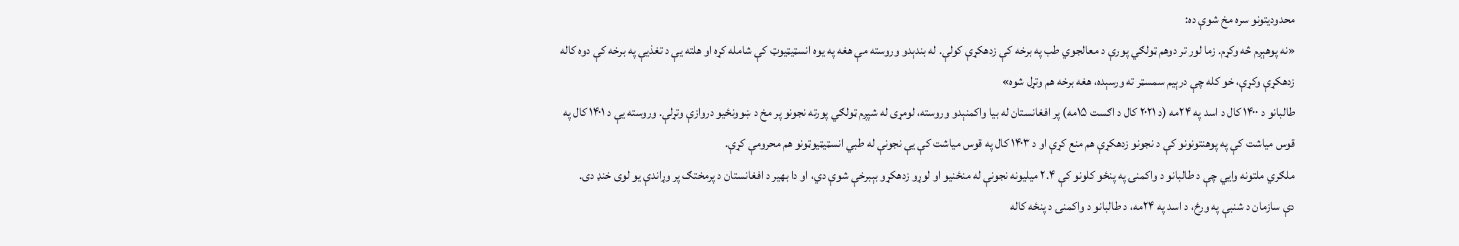محدودیتونو سره مخ شوې ده:
«نه پوهېږم څه وکړم. زما لور تر دوهم ټولګي پورې د معالجوي طب په برخه کې زدهکړې کولې. له بندېدو وروسته مې هغه په یوه انسټیټیوټ کې شامله کړه او هلته یې د تغذیې په برخه کې دوه کاله زدهکړې وکړې، خو کله چې درېیم سمسټر ته ورسېده، هغه برخه هم وتړل شوه»
طالبانو د ۱۴۰۰ کال د اسد په ۲۴مه (د ۲۰۲۱ کال د اګست ۱۵مه) پر افغانستان له بیا واکمنېدو وروسته، لومړی له شپږم ټولګي پورته نجونو پر مخ د ښوونځیو دروازې وتړلې. وروسته یې د ۱۴۰۱ کال په قوس میاشت کې په پوهنتونونو کې د نجونو زدهکړې هم منع کړې او د ۱۴۰۳ کال په قوس میاشت کې یې نجونې له طبي انسټیټیوټونو هم محرومې کړې.
ملګري ملتونه وایي چې د طالبانو د واکمنۍ په پنځو کلونو کې ۲.۴ میلیونه نجونې له منځنیو او لوړو زدهکړو بېبرخې شوې دي، او دا بهیر د افغانستان د پرمختګ پر وړاندې یو لوی خنډ دی.
دې سازمان د شنبې په ورځ، د اسد په ۲۴مه، د طالبانو د واکمنۍ د پنځه کاله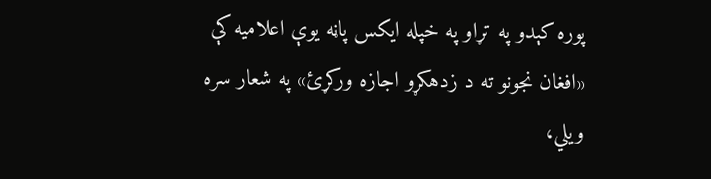پوره کېدو په تړاو په خپله ایکس پاڼه یوې اعلامیه کې «افغان نجونو ته د زدهکړو اجازه ورکړئ» په شعار سره ویلي،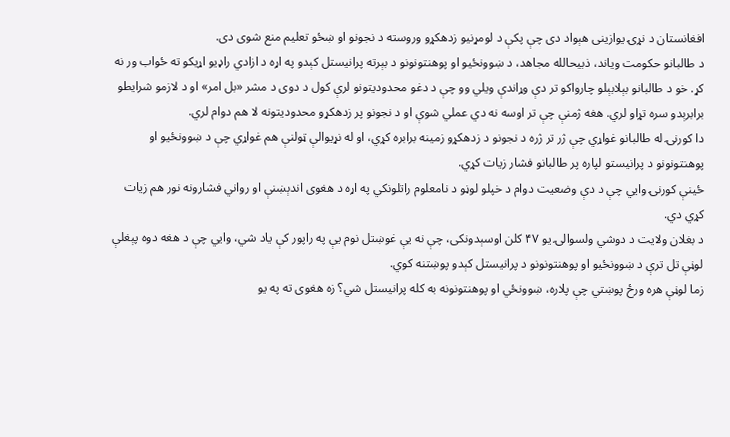افغانستان د نړۍ یوازینی هېواد دی چې پکې د لومړنیو زدهکړو وروسته د نجونو او ښځو تعلیم منع شوی دی.
د طالبانو حکومت ویاند، ذبیحالله مجاهد، د ښوونځیو او پوهنتونونو د بېرته پرانیستل کېدو په اړه د ازادي راډیو اړیکو ته ځواب ور نه کړ. خو د طالبانو بېلابېلو چارواکو تر دې وړاندې ویلي وو چې د دغو محدودیتونو لرې کول د دوی د مشر «بل امر» او د لازمو شرایطو برابرېدو سره تړاو لري. هغه ژمنې چې تر اوسه نه دي عملي شوې او د نجونو پر زدهکړو محدودیتونه لا هم دوام لري.
دا کورنۍ له طالبانو غواړي چې ژر تر ژره د نجونو د زدهکړو زمینه برابره کړي، او له نړیوالې ټولنې هم غواړي چې د ښوونځیو او پوهنتونونو د پرانیستو لپاره پر طالبانو فشار زیات کړي.
ځینې کورنۍ وایي چې د دې وضعیت دوام د خپلو لوڼو د نامعلوم راتلونکي په اړه د هغوی اندېښنې او رواني فشارونه نور هم زیات کړي دي.
د بغلان ولایت د دوشي ولسوالۍ یو ۴۷ کلن اوسېدونکی، چې نه یې غوښتل نوم یې په راپور کې یاد شي، وایي چې د هغه دوه پېغلې لوڼې تل ترې د ښوونځیو او پوهنتونونو د پرانیستل کېدو پوښتنه کوي.
زما لوڼې هره ورځ پوښتي چې پلاره، ښوونځي او پوهنتونونه به کله پرانیستل شي؟ زه هغوی ته په یو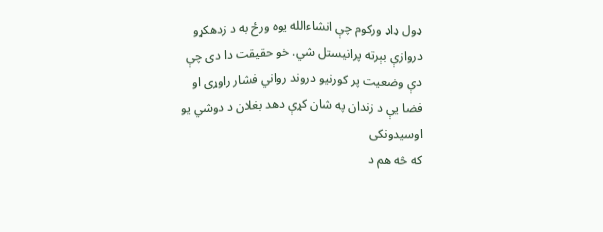ډول ډاډ ورکوم چې انشاءالله یوه ورځ به د زدهکړو دروازې بېرته پرانیستل شي. خو حقیقت دا دی چې دې وضعیت پر کورنیو دروند رواني فشار راوړی او فضا یې د زندان په شان کړې دهد بغلان د دوشي یو اوسیدونکی
که څه هم د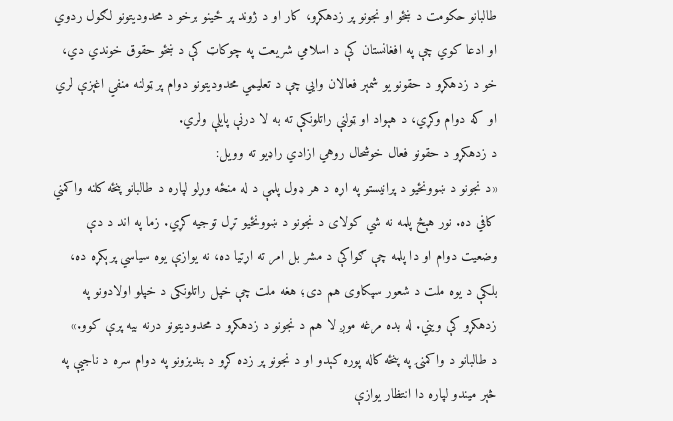طالبانو حکومت د ښځو او نجونو پر زدهکړو، کار او د ژوند پر ځینو برخو د محدودیتونو لګول ردوي او ادعا کوي چې په افغانستان کې د اسلامي شریعت په چوکاټ کې د ښځو حقوق خوندي دي، خو د زدهکړو د حقونو یو شمېر فعالان وایي چې د تعلیمي محدودیتونو دوام پر ټولنه منفي اغېزې لري او که دوام وکړي، د هېواد او ټولنې راتلونکې ته به لا درنې پایلې ولري.
د زدهکړو د حقونو فعال خوشحال روهي ازادي راډیو ته وویل:
«د نجونو د ښوونځیو د پرانیستو په اړه د هر ډول پلمې د له منځه وړلو لپاره د طالبانو پنځه کلنه واکمني کافي ده. نور هېڅ پلمه نه شي کولای د نجونو د ښوونځیو تړل توجیه کړي. زما په اند د دې وضعیت دوام او دا پلمه چې ګواکې د مشر بل امر ته اړتیا ده، نه یوازې یوه سیاسي پرېکړه ده، بلکې د یوه ملت د شعور سپکاوی هم دی؛ هغه ملت چې خپل راتلونکی د خپلو اولادونو په زدهکړو کې ویني. له بده مرغه موږ لا هم د نجونو د زدهکړو د محدودیتونو درنه بیه پرې کوو.»
د طالبانو د واکمنۍ په پنځه کاله پوره کېدو او د نجونو پر زده کړو د بندیزونو په دوام سره د ناجیې په څېر میندو لپاره دا انتظار یوازې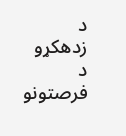د زدهکړو د فرصتونو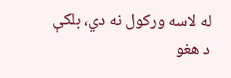له لاسه ورکول نه دي، بلکې د هغو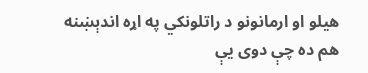هیلو او ارمانونو د راتلونکي په اړه اندېښنه هم ده چې دوی یې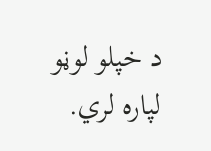د خپلو لوڼو لپاره لري.